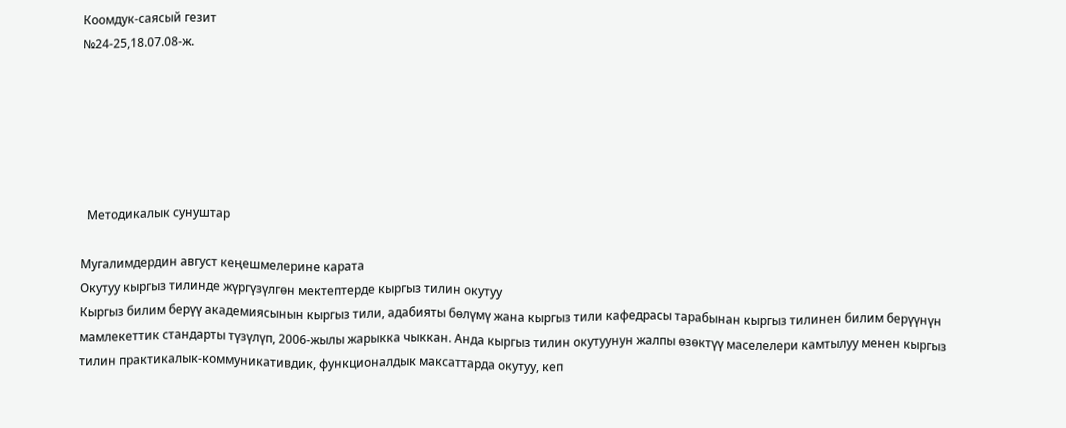Коомдук-саясый гезит
№24-25,18.07.08-ж.






  Методикалык сунуштар

Мугалимдердин август кеңешмелерине карата
Окутуу кыргыз тилинде жүргүзүлгөн мектептерде кыргыз тилин окутуу
Кыргыз билим берүү академиясынын кыргыз тили, адабияты бөлүмү жана кыргыз тили кафедрасы тарабынан кыргыз тилинен билим берүүнүн мамлекеттик стандарты түзүлүп, 2006-жылы жарыкка чыккан. Анда кыргыз тилин окутуунун жалпы өзөктүү маселелери камтылуу менен кыргыз тилин практикалык-коммуникативдик, функционалдык максаттарда окутуу, кеп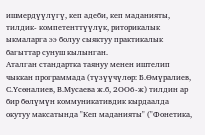ишмердүүлүгү, кеп адеби, кеп маданияты, тилдик- компетенттүүлүк, риторикалык ыкмаларга ээ болуу сыяктуу практикалык багыттар сунуш кылынган.
Аталган стандартка таянуу менен иштелип чыккан программада (түзүүчүлөр: Б.Өмүралиев, С.Үсөналиев, В.Мусаева ж.б, 2ОО6-ж) тилдин ар бир бөлүмүн коммуникативдик кырдаалда окутуу максатында "Кеп маданияты" ("Фонетика,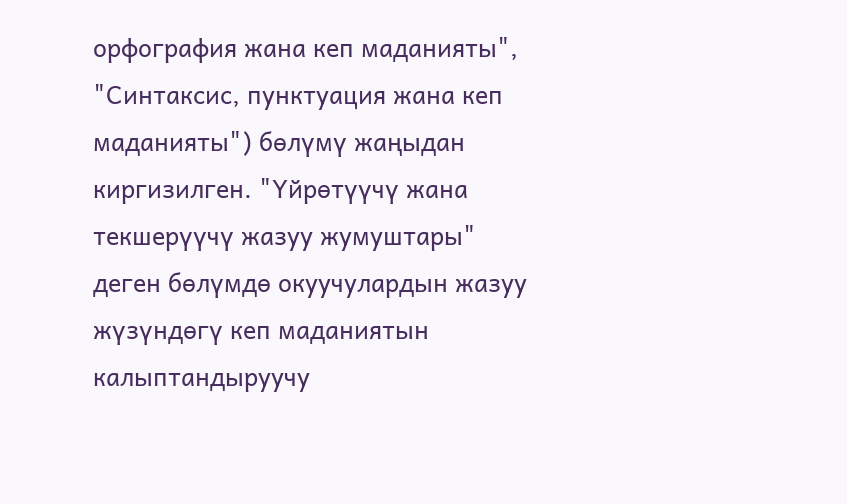орфография жана кеп маданияты", "Синтаксис, пунктуация жана кеп маданияты") бөлүмү жаңыдан киргизилген. "Үйрөтүүчү жана текшерүүчү жазуу жумуштары" деген бөлүмдө окуучулардын жазуу жүзүндөгү кеп маданиятын калыптандыруучу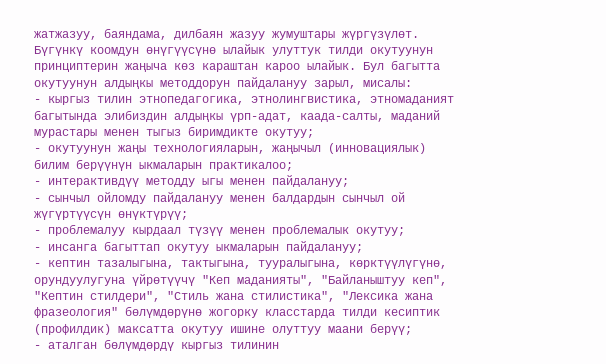жатжазуу, баяндама, дилбаян жазуу жумуштары жүргүзүлөт.
Бүгүнкү коомдун өнүгүүсүнө ылайык улуттук тилди окутуунун принциптерин жаңыча көз караштан кароо ылайык. Бул багытта окутуунун алдыңкы методдорун пайдалануу зарыл, мисалы:
- кыргыз тилин этнопедагогика, этнолингвистика, этномаданият багытында элибиздин алдыңкы үрп-адат, каада-салты, маданий мурастары менен тыгыз биримдикте окутуу;
- окутуунун жаңы технологияларын, жаңычыл (инновациялык) билим берүүнүн ыкмаларын практикалоо;
- интерактивдүү методду ыгы менен пайдалануу;
- сынчыл ойломду пайдалануу менен балдардын сынчыл ой жүгүртүүсүн өнүктүрүү;
- проблемалуу кырдаал түзүү менен проблемалык окутуу;
- инсанга багыттап окутуу ыкмаларын пайдалануу;
- кептин тазалыгына, тактыгына, тууралыгына, көрктүүлүгүнө, орундуулугуна үйрөтүүчү "Кеп маданияты", "Байланыштуу кеп", "Кептин стилдери", "Стиль жана стилистика", "Лексика жана фразеология" бөлүмдөрүнө жогорку класстарда тилди кесиптик (профилдик) максатта окутуу ишине олуттуу маани берүү;
- аталган бөлүмдөрдү кыргыз тилинин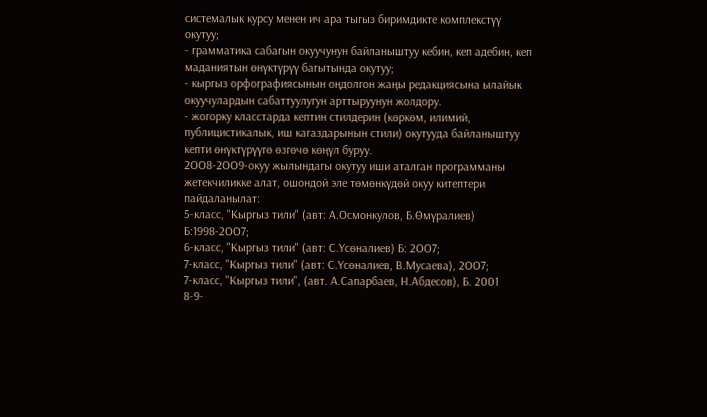системалык курсу менен ич ара тыгыз биримдикте комплекстүү окутуу;
- грамматика сабагын окуучунун байланыштуу кебин, кеп адебин, кеп маданиятын өнүктүрүү багытында окутуу;
- кыргыз орфографиясынын оңдолгон жаңы редакциясына ылайык окуучулардын сабаттуулугун арттыруунун жолдору.
- жогорку класстарда кептин стилдерин (көркөм, илимий, публицистикалык, иш кагаздарынын стили) окутууда байланыштуу кепти өнүктүрүүгө өзгөчө көңүл буруу.
2ОО8-2ОО9-окуу жылындагы окутуу иши аталган программаны жетекчиликке алат, ошондой эле төмөнкүдөй окуу китептери пайдаланылат:
5-класс, "Кыргыз тили" (авт: А.Осмонкулов, Б.Өмүралиев) Б:1998-2ОО7;
6-класс, "Кыргыз тили" (авт: С.Үсөналиев) Б: 2ОО7;
7-класс, "Кыргыз тили" (авт: С.Үсөналиев, В.Мусаева), 2ОО7;
7-класс, "Кыргыз тили", (авт. А.Сапарбаев, Н.Абдесов), Б. 2001
8-9-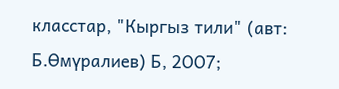класстар, "Кыргыз тили" (авт: Б.Өмүралиев) Б, 2ОО7;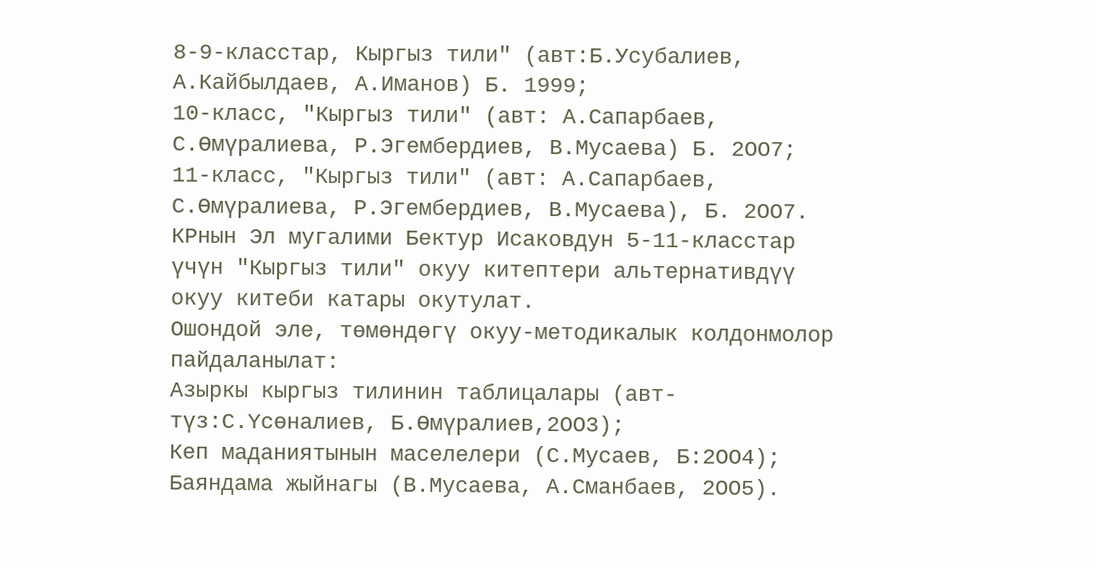8-9-класстар, Кыргыз тили" (авт:Б.Усубалиев, А.Кайбылдаев, А.Иманов) Б. 1999;
10-класс, "Кыргыз тили" (авт: А.Сапарбаев, С.Өмүралиева, Р.Эгембердиев, В.Мусаева) Б. 2ОО7;
11-класс, "Кыргыз тили" (авт: А.Сапарбаев, С.Өмүралиева, Р.Эгембердиев, В.Мусаева), Б. 2ОО7.
КРнын Эл мугалими Бектур Исаковдун 5-11-класстар үчүн "Кыргыз тили" окуу китептери альтернативдүү окуу китеби катары окутулат.
Ошондой эле, төмөндөгү окуу-методикалык колдонмолор пайдаланылат:
Азыркы кыргыз тилинин таблицалары (авт-түз:С.Үсөналиев, Б.Өмүралиев,2ОО3);
Кеп маданиятынын маселелери (С.Мусаев, Б:2ОО4);
Баяндама жыйнагы (В.Мусаева, А.Сманбаев, 2ОО5).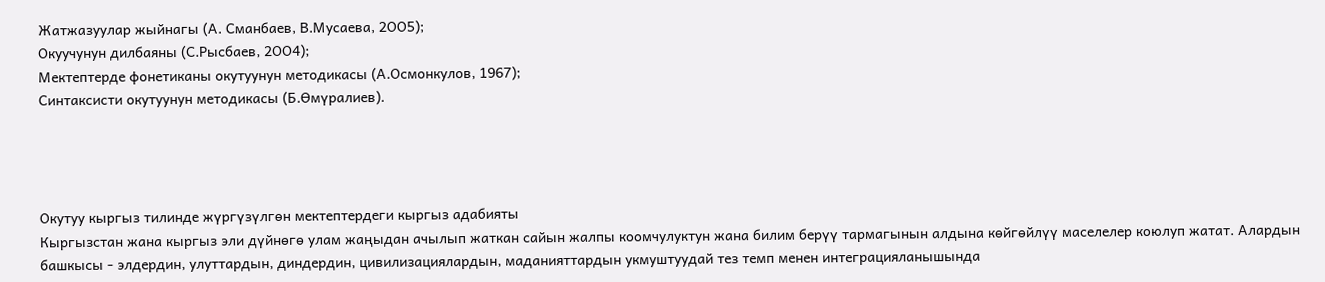Жатжазуулар жыйнагы (А. Сманбаев, В.Мусаева, 2ОО5);
Окуучунун дилбаяны (С.Рысбаев, 2ОО4);
Мектептерде фонетиканы окутуунун методикасы (А.Осмонкулов, 1967);
Синтаксисти окутуунун методикасы (Б.Өмүралиев).




Окутуу кыргыз тилинде жүргүзүлгөн мектептердеги кыргыз адабияты
Кыргызстан жана кыргыз эли дүйнөгө улам жаңыдан ачылып жаткан сайын жалпы коомчулуктун жана билим берүү тармагынын алдына көйгөйлүү маселелер коюлуп жатат. Алардын башкысы - элдердин, улуттардын, диндердин, цивилизациялардын, маданияттардын укмуштуудай тез темп менен интеграцияланышында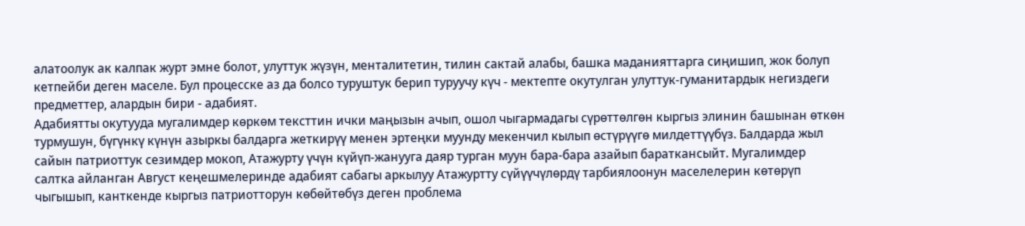алатоолук ак калпак журт эмне болот, улуттук жүзүн, менталитетин, тилин сактай алабы, башка маданияттарга сиңишип, жок болуп кетпейби деген маселе. Бул процесске аз да болсо туруштук берип туруучу күч - мектепте окутулган улуттук-гуманитардык негиздеги предметтер, алардын бири - адабият.
Адабиятты окутууда мугалимдер көркөм тексттин ички маңызын ачып, ошол чыгармадагы сүрөттөлгөн кыргыз элинин башынан өткөн турмушун, бүгүнкү күнүн азыркы балдарга жеткирүү менен эртеңки муунду мекенчил кылып өстүрүүгө милдеттүүбүз. Балдарда жыл сайын патриоттук сезимдер мокоп, Атажурту үчүн күйүп-жанууга даяр турган муун бара-бара азайып бараткансыйт. Мугалимдер салтка айланган Август кеңешмелеринде адабият сабагы аркылуу Атажуртту сүйүүчүлөрдү тарбиялоонун маселелерин көтөрүп чыгышып, канткенде кыргыз патриотторун көбөйтөбүз деген проблема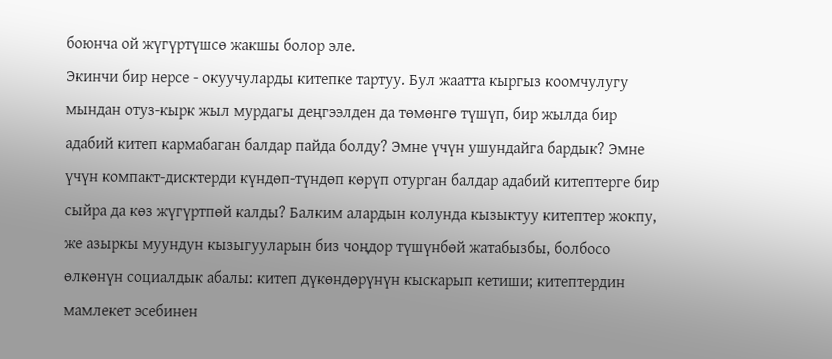боюнча ой жүгүртүшсө жакшы болор эле.
Экинчи бир нерсе - окуучуларды китепке тартуу. Бул жаатта кыргыз коомчулугу мындан отуз-кырк жыл мурдагы деңгээлден да төмөнгө түшүп, бир жылда бир адабий китеп кармабаган балдар пайда болду? Эмне үчүн ушундайга бардык? Эмне үчүн компакт-дисктерди күндөп-түндөп көрүп отурган балдар адабий китептерге бир сыйра да көз жүгүртпөй калды? Балким алардын колунда кызыктуу китептер жокпу, же азыркы муундун кызыгууларын биз чоңдор түшүнбөй жатабызбы, болбосо өлкөнүн социалдык абалы: китеп дүкөндөрүнүн кыскарып кетиши; китептердин мамлекет эсебинен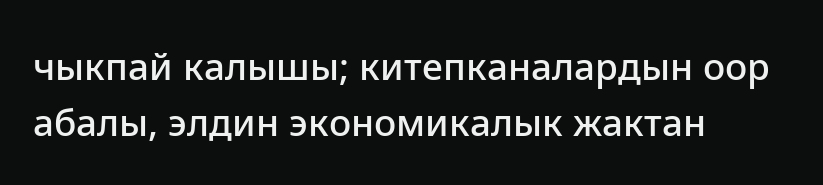чыкпай калышы; китепканалардын оор абалы, элдин экономикалык жактан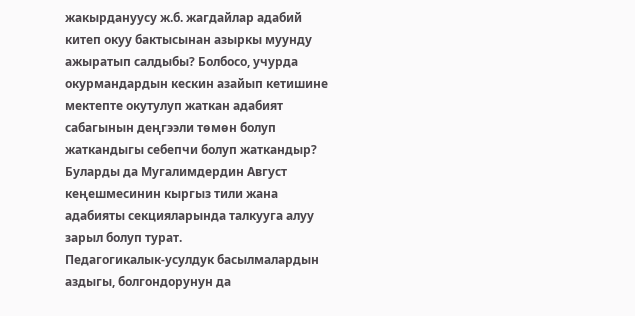жакырдануусу ж.б. жагдайлар адабий китеп окуу бактысынан азыркы муунду ажыратып салдыбы? Болбосо, учурда окурмандардын кескин азайып кетишине мектепте окутулуп жаткан адабият сабагынын деңгээли төмөн болуп жаткандыгы себепчи болуп жаткандыр?
Буларды да Мугалимдердин Август кеңешмесинин кыргыз тили жана адабияты секцияларында талкууга алуу зарыл болуп турат.
Педагогикалык-усулдук басылмалардын аздыгы, болгондорунун да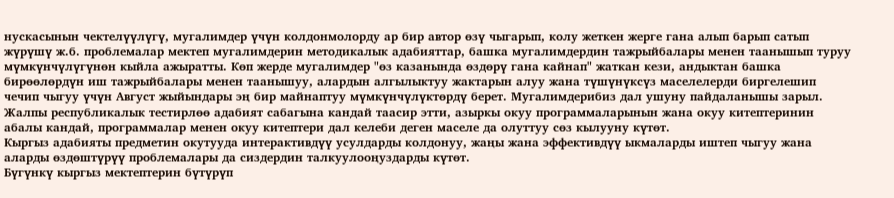нускасынын чектелүүлүгү, мугалимдер үчүн колдонмолорду ар бир автор өзү чыгарып, колу жеткен жерге гана алып барып сатып жүрүшү ж.б. проблемалар мектеп мугалимдерин методикалык адабияттар, башка мугалимдердин тажрыйбалары менен таанышып туруу мүмкүнчүлүгүнөн кыйла ажыратты. Көп жерде мугалимдер "өз казанында өздөрү гана кайнап" жаткан кези, андыктан башка бирөөлөрдүн иш тажрыйбалары менен таанышуу, алардын алгылыктуу жактарын алуу жана түшүнүксүз маселелерди биргелешип чечип чыгуу үчүн Август жыйындары эң бир майнаптуу мүмкүнчүлүктөрдү берет. Мугалимдерибиз дал ушуну пайдаланышы зарыл.
Жалпы республикалык тестирлөө адабият сабагына кандай таасир этти, азыркы окуу программаларынын жана окуу китептеринин абалы кандай, программалар менен окуу китептери дал келеби деген маселе да олуттуу сөз кылууну күтөт.
Кыргыз адабияты предметин окутууда интерактивдүү усулдарды колдонуу, жаңы жана эффективдүү ыкмаларды иштеп чыгуу жана аларды өздөштүрүү проблемалары да сиздердин талкуулооңуздарды күтөт.
Бүгүнкү кыргыз мектептерин бүтүрүп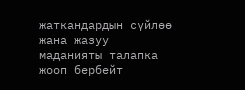жаткандардын сүйлөө жана жазуу маданияты талапка жооп бербейт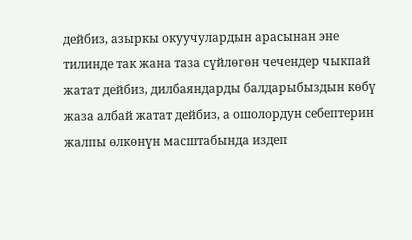дейбиз, азыркы окуучулардын арасынан эне тилинде так жана таза сүйлөгөн чечендер чыкпай жатат дейбиз, дилбаяндарды балдарыбыздын көбү жаза албай жатат дейбиз, а ошолордун себептерин жалпы өлкөнүн масштабында издеп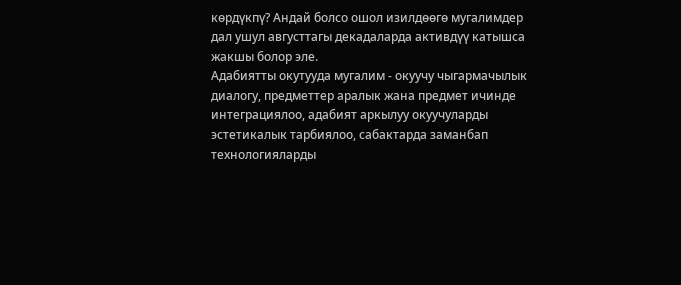көрдүкпү? Андай болсо ошол изилдөөгө мугалимдер дал ушул августтагы декадаларда активдүү катышса жакшы болор эле.
Адабиятты окутууда мугалим - окуучу чыгармачылык диалогу, предметтер аралык жана предмет ичинде интеграциялоо, адабият аркылуу окуучуларды эстетикалык тарбиялоо, сабактарда заманбап технологияларды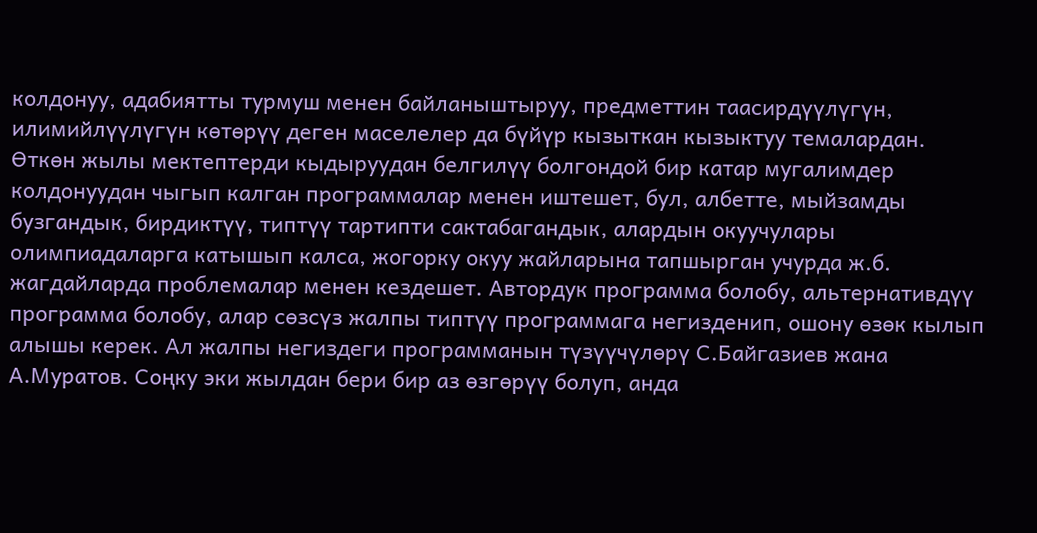колдонуу, адабиятты турмуш менен байланыштыруу, предметтин таасирдүүлүгүн, илимийлүүлүгүн көтөрүү деген маселелер да бүйүр кызыткан кызыктуу темалардан.
Өткөн жылы мектептерди кыдыруудан белгилүү болгондой бир катар мугалимдер колдонуудан чыгып калган программалар менен иштешет, бул, албетте, мыйзамды бузгандык, бирдиктүү, типтүү тартипти сактабагандык, алардын окуучулары олимпиадаларга катышып калса, жогорку окуу жайларына тапшырган учурда ж.б. жагдайларда проблемалар менен кездешет. Автордук программа болобу, альтернативдүү программа болобу, алар сөзсүз жалпы типтүү программага негизденип, ошону өзөк кылып алышы керек. Ал жалпы негиздеги программанын түзүүчүлөрү С.Байгазиев жана А.Муратов. Соңку эки жылдан бери бир аз өзгөрүү болуп, анда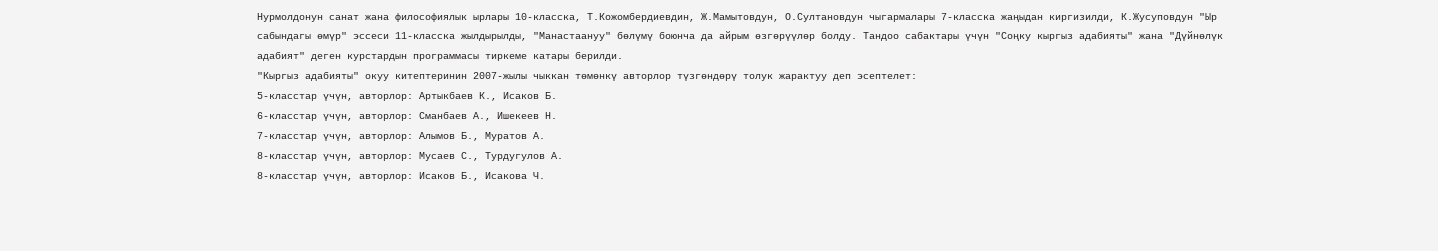Нурмолдонун санат жана философиялык ырлары 10-класска, Т.Кожомбердиевдин, Ж.Мамытовдун, О.Султановдун чыгармалары 7-класска жаңыдан киргизилди, К.Жусуповдун "Ыр сабындагы өмүр" эссеси 11-класска жылдырылды, "Манастаануу" бөлүмү боюнча да айрым өзгөрүүлөр болду. Тандоо сабактары үчүн "Соңку кыргыз адабияты" жана "Дүйнөлүк адабият" деген курстардын программасы тиркеме катары берилди.
"Кыргыз адабияты" окуу китептеринин 2007-жылы чыккан төмөнкү авторлор түзгөндөрү толук жарактуу деп эсептелет:
5-класстар үчүн, авторлор: Артыкбаев К., Исаков Б.
6-класстар үчүн, авторлор: Сманбаев А., Ишекеев Н.
7-класстар үчүн, авторлор: Алымов Б., Муратов А.
8-класстар үчүн, авторлор: Мусаев С., Турдугулов А.
8-класстар үчүн, авторлор: Исаков Б., Исакова Ч.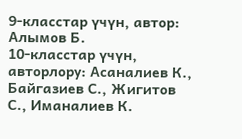9-класстар үчүн, автор: Алымов Б.
10-класстар үчүн, авторлору: Асаналиев К., Байгазиев С., Жигитов С., Иманалиев К.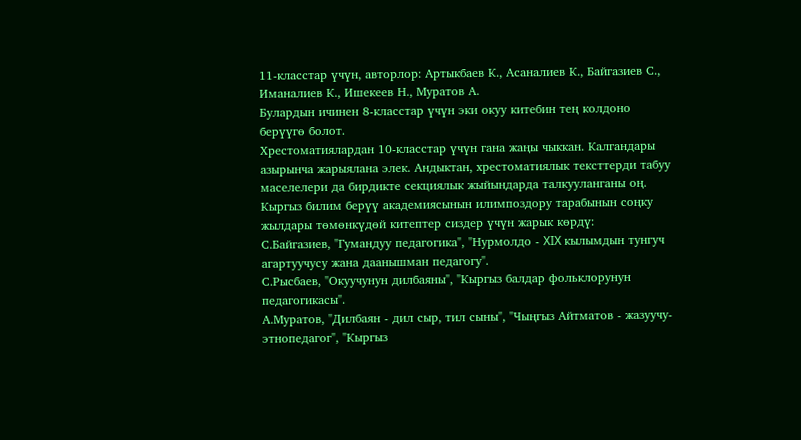11-класстар үчүн, авторлор: Артыкбаев К., Асаналиев К., Байгазиев С., Иманалиев К., Ишекеев Н., Муратов А.
Булардын ичинен 8-класстар үчүн эки окуу китебин тең колдоно берүүгө болот.
Хрестоматиялардан 10-класстар үчүн гана жаңы чыккан. Калгандары азырынча жарыялана элек. Андыктан, хрестоматиялык тексттерди табуу маселелери да бирдикте секциялык жыйындарда талкууланганы оң.
Кыргыз билим берүү академиясынын илимпоздору тарабынын соңку жылдары төмөнкүдөй китептер сиздер үчүн жарык көрдү:
С.Байгазиев, "Гумандуу педагогика", "Нурмолдо - XIX кылымдын тунгуч агартуучусу жана даанышман педагогу".
С.Рысбаев, "Окуучунун дилбаяны", "Кыргыз балдар фольклорунун педагогикасы".
А.Муратов, "Дилбаян - дил сыр, тил сыны", "Чыңгыз Айтматов - жазуучу-этнопедагог", "Кыргыз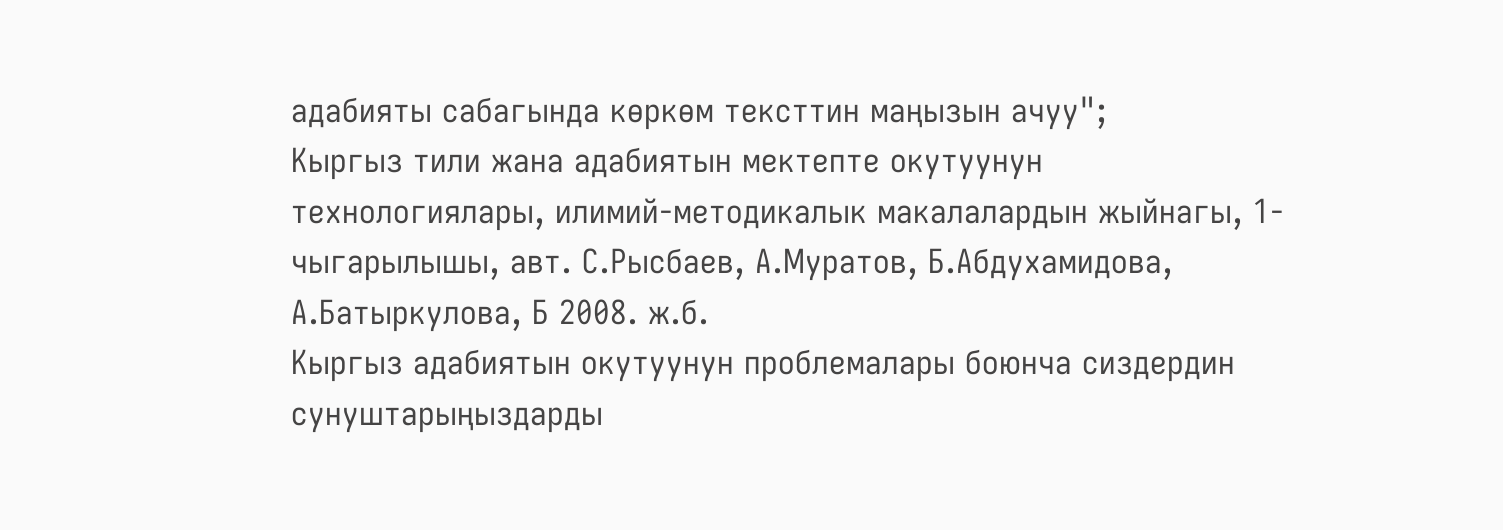адабияты сабагында көркөм тексттин маңызын ачуу";
Кыргыз тили жана адабиятын мектепте окутуунун технологиялары, илимий-методикалык макалалардын жыйнагы, 1-чыгарылышы, авт. С.Рысбаев, А.Муратов, Б.Абдухамидова, А.Батыркулова, Б 2008. ж.б.
Кыргыз адабиятын окутуунун проблемалары боюнча сиздердин сунуштарыңыздарды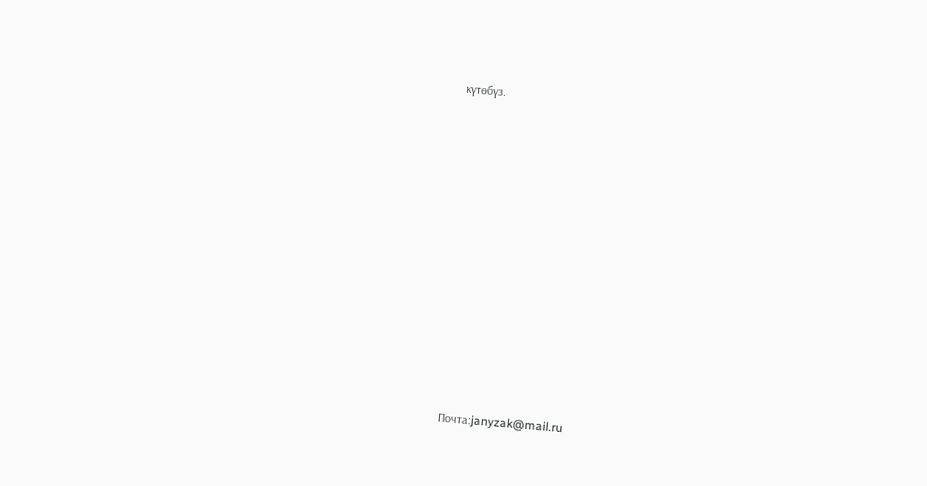күтөбүз.













Почта:janyzak@mail.ru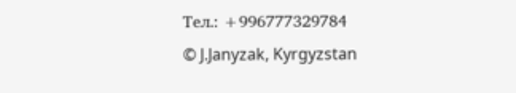Тел.: +996777329784
© J.Janyzak, Kyrgyzstan